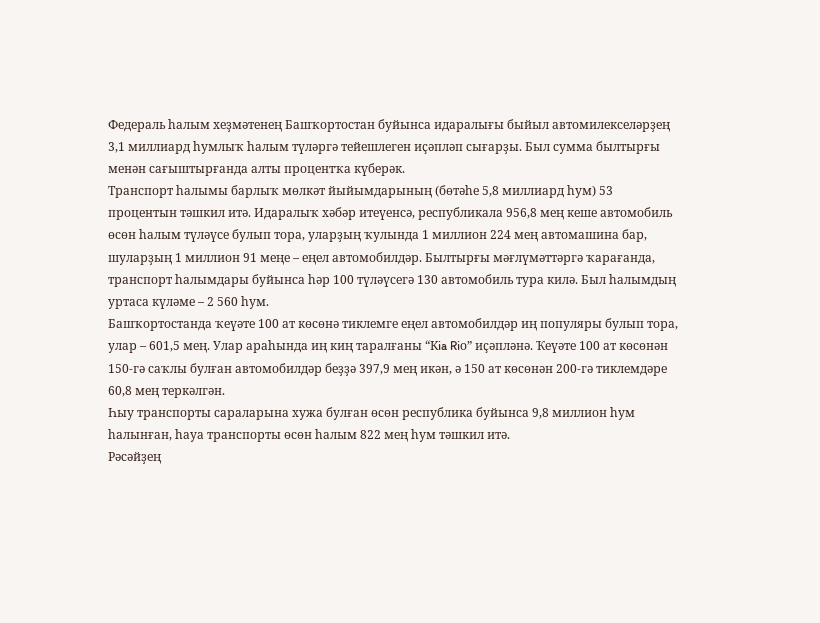Федераль һалым хеҙмәтенең Башҡортостан буйынса идаралығы быйыл автомилекселәрҙең 3,1 миллиард һумлыҡ һалым түләргә тейешлеген иҫәпләп сығарҙы. Был сумма былтырғы менән сағыштырғанда алты процентҡа күберәк.
Транспорт һалымы барлыҡ мөлкәт йыйымдарының (бөтәһе 5,8 миллиард һум) 53 процентын тәшкил итә. Идаралыҡ хәбәр итеүенсә, республикала 956,8 мең кеше автомобиль өсөн һалым түләүсе булып тора, уларҙың ҡулында 1 миллион 224 мең автомашина бар, шуларҙың 1 миллион 91 меңе – еңел автомобилдәр. Былтырғы мәғлүмәттәргә ҡарағанда, транспорт һалымдары буйынса һәр 100 түләүсегә 130 автомобиль тура килә. Был һалымдың уртаса күләме – 2 560 һум.
Башҡортостанда ҡеүәте 100 ат көсөнә тиклемге еңел автомобилдәр иң популяры булып тора, улар – 601,5 мең. Улар араһында иң киң таралғаны “Кia Riо” иҫәпләнә. Ҡеүәте 100 ат көсөнән 150-гә саҡлы булған автомобилдәр беҙҙә 397,9 мең икән, ә 150 ат көсөнән 200-гә тиклемдәре 60,8 мең теркәлгән.
Һыу транспорты сараларына хужа булған өсөн республика буйынса 9,8 миллион һум һалынған, һауа транспорты өсөн һалым 822 мең һум тәшкил итә.
Рәсәйҙең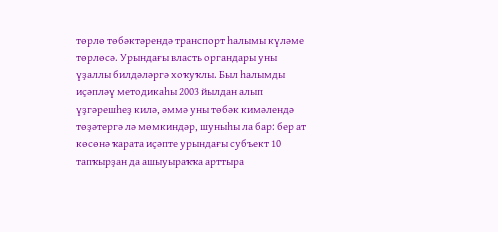төрлө төбәктәрендә транспорт һалымы күләме төрлөсә. Урындағы власть органдары уны үҙаллы билдәләргә хоҡуҡлы. Был һалымды иҫәпләү методикаһы 2003 йылдан алып үҙгәрешһеҙ килә, әммә уны төбәк кимәлендә төҙәтергә лә мөмкиндәр, шуныһы ла бар: бер ат көсөнә ҡарата иҫәпте урындағы субъект 10 тапҡырҙан да ашыуыраҡҡа арттыра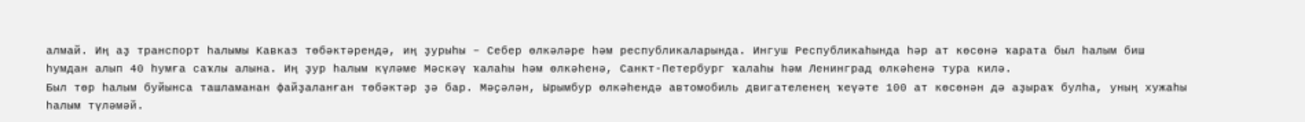алмай. Иң аҙ транспорт һалымы Кавказ төбәктәрендә, иң ҙурыһы – Себер өлкәләре һәм республикаларында. Ингуш Республикаһында һәр ат көсөнә ҡарата был һалым биш һумдан алып 40 һумға саҡлы алына. Иң ҙур һалым күләме Мәскәү ҡалаһы һәм өлкәһенә, Санкт-Петербург ҡалаһы һәм Ленинград өлкәһенә тура килә.
Был төр һалым буйынса ташламанан файҙаланған төбәктәр ҙә бар. Мәҫәлән, Ырымбур өлкәһендә автомобиль двигателенең ҡеүәте 100 ат көсөнән дә аҙыраҡ булһа, уның хужаһы һалым түләмәй.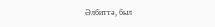Әлбиттә, был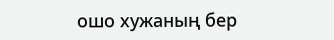ошо хужаның бер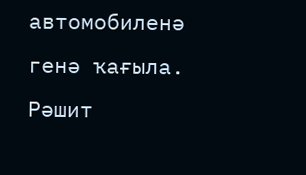автомобиленә генә ҡағыла.
Рәшит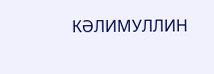КӘЛИМУЛЛИН